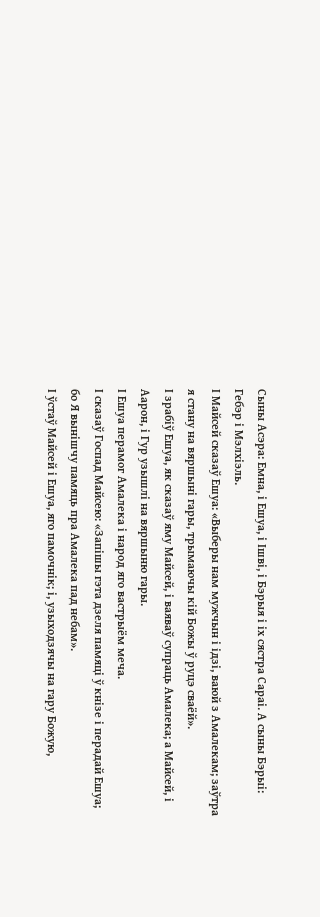Сыны Асэра: Емна, і Ешуа, і Ішві, і Бэрыя і іх сястра Сараі. А сыны Бэрыі: Гебэр і Мэлхіэль.
І Майсей сказаў Ешуа: «Выберы нам мужчын і ідзі, ваюй з Амалекам; заўтра я стану на вяршыні гары, трымаючы кій Божы ў руцэ сваёй».
І зрабіў Ешуа, як сказаў яму Майсей, і ваяваў супраць Амалека; а Майсей, і Аарон, і Гур узышлі на вяршыню гары.
І Ешуа перамог Амалека і народ яго вастрыём меча.
І сказаў Госпад Майсею: «Запішы гэта дзеля памяці ў кнізе і перадай Ешуа; бо Я вынішчу памяць пра Амалека пад небам».
І ўстаў Майсей і Ешуа, яго памочнік; і, узыходзячы на гару Божую,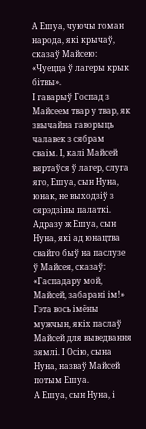А Ешуа, чуючы гоман народа, які крычаў, сказаў Майсею: «Чуецца ў лагеры крык бітвы».
І гаварыў Госпад з Майсеем твар у твар, як звычайна гаворыць чалавек з сябрам сваім. І, калі Майсей вяртаўся ў лагер, слуга яго, Ешуа, сын Нуна, юнак, не выходзіў з сярэдзіны палаткі.
Адразу ж Ешуа, сын Нуна, які ад юнацтва свайго быў на паслузе ў Майсея, сказаў: «Гаспадару мой, Майсей, забарані ім!»
Гэта вось імёны мужчын, якіх паслаў Майсей для выведвання зямлі. І Осію, сына Нуна, назваў Майсей потым Ешуа.
А Ешуа, сын Нуна, і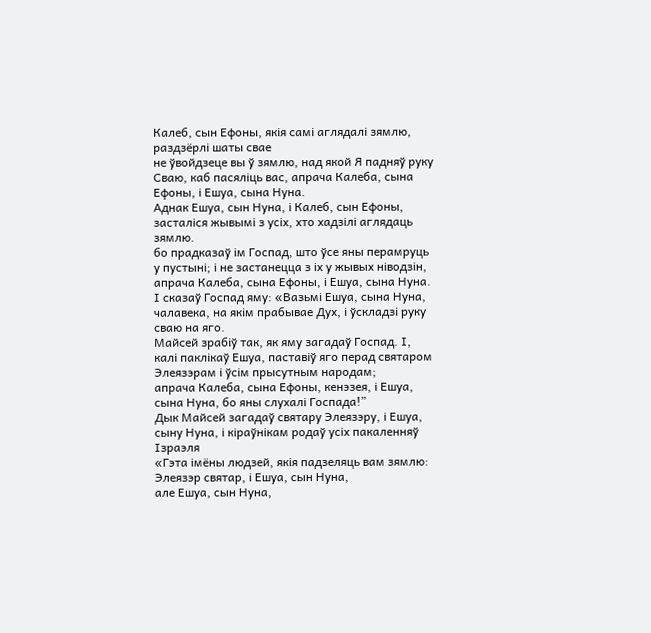Калеб, сын Ефоны, якія самі аглядалі зямлю, раздзёрлі шаты свае
не ўвойдзеце вы ў зямлю, над якой Я падняў руку Сваю, каб пасяліць вас, апрача Калеба, сына Ефоны, і Ешуа, сына Нуна.
Аднак Ешуа, сын Нуна, і Калеб, сын Ефоны, засталіся жывымі з усіх, хто хадзілі аглядаць зямлю.
бо прадказаў ім Госпад, што ўсе яны перамруць у пустыні; і не застанецца з іх у жывых ніводзін, апрача Калеба, сына Ефоны, і Ешуа, сына Нуна.
І сказаў Госпад яму: «Вазьмі Ешуа, сына Нуна, чалавека, на якім прабывае Дух, і ўскладзі руку сваю на яго.
Майсей зрабіў так, як яму загадаў Госпад. І, калі паклікаў Ешуа, паставіў яго перад святаром Элеязэрам і ўсім прысутным народам;
апрача Калеба, сына Ефоны, кенэзея, і Ешуа, сына Нуна, бо яны слухалі Госпада!”
Дык Майсей загадаў святару Элеязэру, і Ешуа, сыну Нуна, і кіраўнікам родаў усіх пакаленняў Ізраэля
«Гэта імёны людзей, якія падзеляць вам зямлю: Элеязэр святар, і Ешуа, сын Нуна,
але Ешуа, сын Нуна,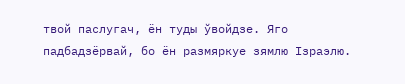твой паслугач, ён туды ўвойдзе. Яго падбадзёрвай, бо ён размяркуе зямлю Ізраэлю.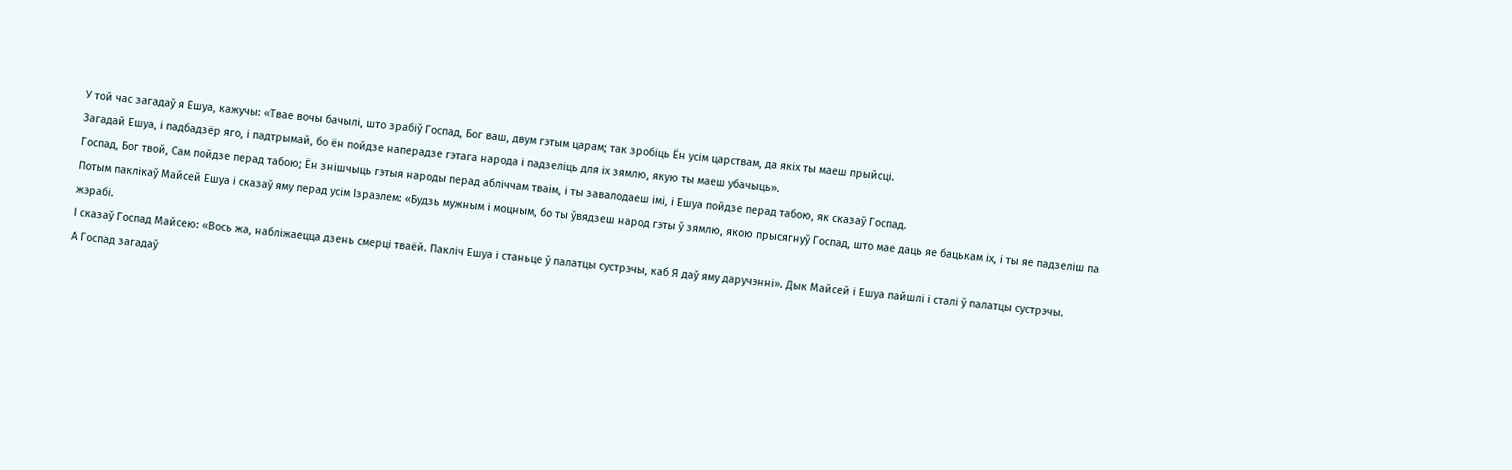У той час загадаў я Ешуа, кажучы: «Твае вочы бачылі, што зрабіў Госпад, Бог ваш, двум гэтым царам; так зробіць Ён усім царствам, да якіх ты маеш прыйсці.
Загадай Ешуа, і падбадзёр яго, і падтрымай, бо ён пойдзе наперадзе гэтага народа і падзеліць для іх зямлю, якую ты маеш убачыць».
Госпад, Бог твой, Сам пойдзе перад табою; Ён знішчыць гэтыя народы перад абліччам тваім, і ты завалодаеш імі, і Ешуа пойдзе перад табою, як сказаў Госпад.
Потым паклікаў Майсей Ешуа і сказаў яму перад усім Ізраэлем: «Будзь мужным і моцным, бо ты ўвядзеш народ гэты ў зямлю, якою прысягнуў Госпад, што мае даць яе бацькам іх, і ты яе падзеліш па жэрабі.
І сказаў Госпад Майсею: «Вось жа, набліжаецца дзень смерці тваёй. Пакліч Ешуа і станьце ў палатцы сустрэчы, каб Я даў яму даручэнні». Дык Майсей і Ешуа пайшлі і сталі ў палатцы сустрэчы.
А Госпад загадаў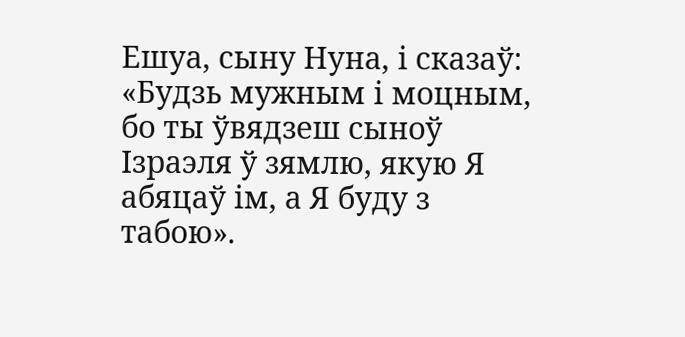Ешуа, сыну Нуна, і сказаў: «Будзь мужным і моцным, бо ты ўвядзеш сыноў Ізраэля ў зямлю, якую Я абяцаў ім, а Я буду з табою».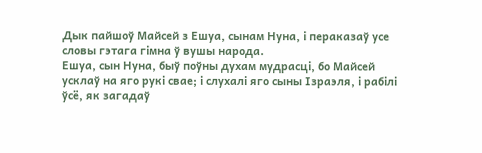Дык пайшоў Майсей з Ешуа, сынам Нуна, і пераказаў усе словы гэтага гімна ў вушы народа.
Ешуа, сын Нуна, быў поўны духам мудрасці, бо Майсей усклаў на яго рукі свае; і слухалі яго сыны Ізраэля, і рабілі ўсё, як загадаў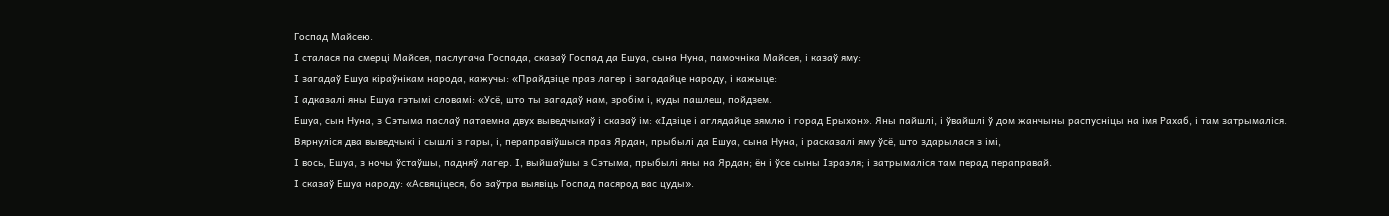Госпад Майсею.
І сталася па смерці Майсея, паслугача Госпада, сказаў Госпад да Ешуа, сына Нуна, памочніка Майсея, і казаў яму:
І загадаў Ешуа кіраўнікам народа, кажучы: «Прайдзіце праз лагер і загадайце народу, і кажыце:
І адказалі яны Ешуа гэтымі словамі: «Усё, што ты загадаў нам, зробім і, куды пашлеш, пойдзем.
Ешуа, сын Нуна, з Сэтыма паслаў патаемна двух выведчыкаў і сказаў ім: «Ідзіце і аглядайце зямлю і горад Ерыхон». Яны пайшлі, і ўвайшлі ў дом жанчыны распусніцы на імя Рахаб, і там затрымаліся.
Вярнуліся два выведчыкі і сышлі з гары, і, пераправіўшыся праз Ярдан, прыбылі да Ешуа, сына Нуна, і расказалі яму ўсё, што здарылася з імі,
І вось, Ешуа, з ночы ўстаўшы, падняў лагер. І, выйшаўшы з Сэтыма, прыбылі яны на Ярдан; ён і ўсе сыны Ізраэля; і затрымаліся там перад пераправай.
І сказаў Ешуа народу: «Асвяціцеся, бо заўтра выявіць Госпад пасярод вас цуды».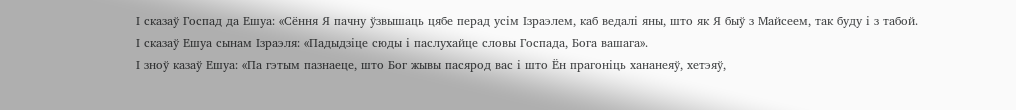І сказаў Госпад да Ешуа: «Сёння Я пачну ўзвышаць цябе перад усім Ізраэлем, каб ведалі яны, што як Я быў з Майсеем, так буду і з табой.
І сказаў Ешуа сынам Ізраэля: «Падыдзіце сюды і паслухайце словы Госпада, Бога вашага».
І зноў казаў Ешуа: «Па гэтым пазнаеце, што Бог жывы пасярод вас і што Ён прагоніць хананеяў, хетэяў,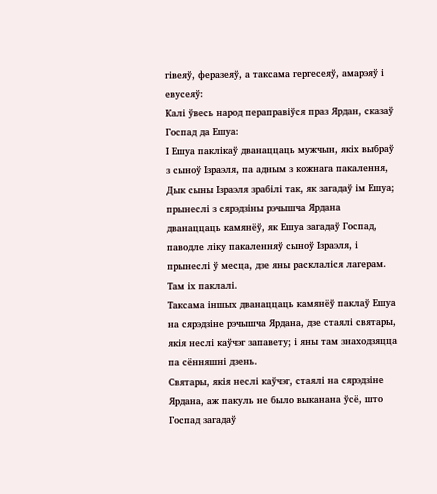гівеяў, феразеяў, а таксама гергесеяў, амарэяў і евусеяў:
Калі ўвесь народ пераправіўся праз Ярдан, сказаў Госпад да Ешуа:
І Ешуа паклікаў дванаццаць мужчын, якіх выбраў з сыноў Ізраэля, па адным з кожнага пакалення,
Дык сыны Ізраэля зрабілі так, як загадаў ім Ешуа; прынеслі з сярэдзіны рэчышча Ярдана дванаццаць камянёў, як Ешуа загадаў Госпад, паводле ліку пакаленняў сыноў Ізраэля, і прынеслі ў месца, дзе яны расклаліся лагерам. Там іх паклалі.
Таксама іншых дванаццаць камянёў паклаў Ешуа на сярэдзіне рэчышча Ярдана, дзе стаялі святары, якія неслі каўчэг запавету; і яны там знаходзяцца па сённяшні дзень.
Святары, якія неслі каўчэг, стаялі на сярэдзіне Ярдана, аж пакуль не было выканана ўсё, што Госпад загадаў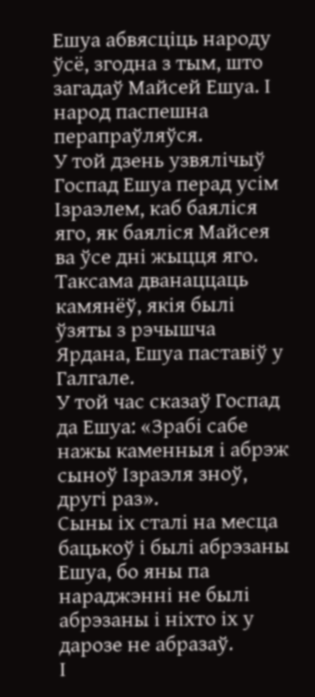Ешуа абвясціць народу ўсё, згодна з тым, што загадаў Майсей Ешуа. І народ паспешна перапраўляўся.
У той дзень узвялічыў Госпад Ешуа перад усім Ізраэлем, каб баяліся яго, як баяліся Майсея ва ўсе дні жыцця яго.
Таксама дванаццаць камянёў, якія былі ўзяты з рэчышча Ярдана, Ешуа паставіў у Галгале.
У той час сказаў Госпад да Ешуа: «Зрабі сабе нажы каменныя і абрэж сыноў Ізраэля зноў, другі раз».
Сыны іх сталі на месца бацькоў і былі абрэзаны Ешуа, бо яны па нараджэнні не былі абрэзаны і ніхто іх у дарозе не абразаў.
І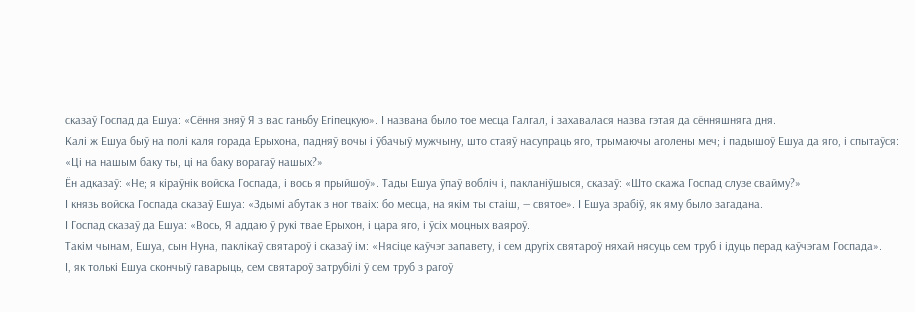сказаў Госпад да Ешуа: «Сёння зняў Я з вас ганьбу Егіпецкую». І названа было тое месца Галгал, і захавалася назва гэтая да сённяшняга дня.
Калі ж Ешуа быў на полі каля горада Ерыхона, падняў вочы і ўбачыў мужчыну, што стаяў насупраць яго, трымаючы аголены меч; і падышоў Ешуа да яго, і спытаўся: «Ці на нашым баку ты, ці на баку ворагаў нашых?»
Ён адказаў: «Не; я кіраўнік войска Госпада, і вось я прыйшоў». Тады Ешуа ўпаў вобліч і, пакланіўшыся, сказаў: «Што скажа Госпад слузе свайму?»
І князь войска Госпада сказаў Ешуа: «Здымі абутак з ног тваіх: бо месца, на якім ты стаіш, — святое». І Ешуа зрабіў, як яму было загадана.
І Госпад сказаў да Ешуа: «Вось, Я аддаю ў рукі твае Ерыхон, і цара яго, і ўсіх моцных ваяроў.
Такім чынам, Ешуа, сын Нуна, паклікаў святароў і сказаў ім: «Нясіце каўчэг запавету, і сем другіх святароў няхай нясуць сем труб і ідуць перад каўчэгам Госпада».
І, як толькі Ешуа скончыў гаварыць, сем святароў затрубілі ў сем труб з рагоў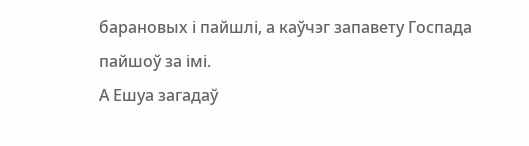барановых і пайшлі, а каўчэг запавету Госпада пайшоў за імі.
А Ешуа загадаў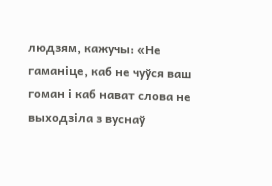людзям, кажучы: «Не гаманіце, каб не чуўся ваш гоман і каб нават слова не выходзіла з вуснаў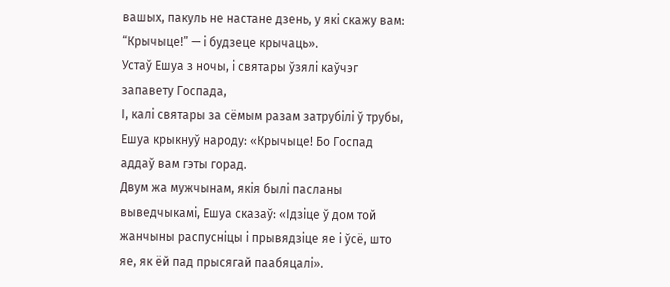вашых, пакуль не настане дзень, у які скажу вам: “Крычыце!” — і будзеце крычаць».
Устаў Ешуа з ночы, і святары ўзялі каўчэг запавету Госпада,
І, калі святары за сёмым разам затрубілі ў трубы, Ешуа крыкнуў народу: «Крычыце! Бо Госпад аддаў вам гэты горад.
Двум жа мужчынам, якія былі пасланы выведчыкамі, Ешуа сказаў: «Ідзіце ў дом той жанчыны распусніцы і прывядзіце яе і ўсё, што яе, як ёй пад прысягай паабяцалі».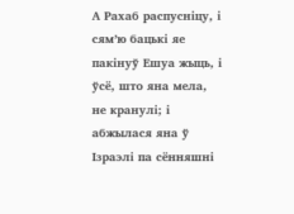А Рахаб распусніцу, і сям’ю бацькі яе пакінуў Ешуа жыць, і ўсё, што яна мела, не кранулі; і абжылася яна ў Ізраэлі па сённяшні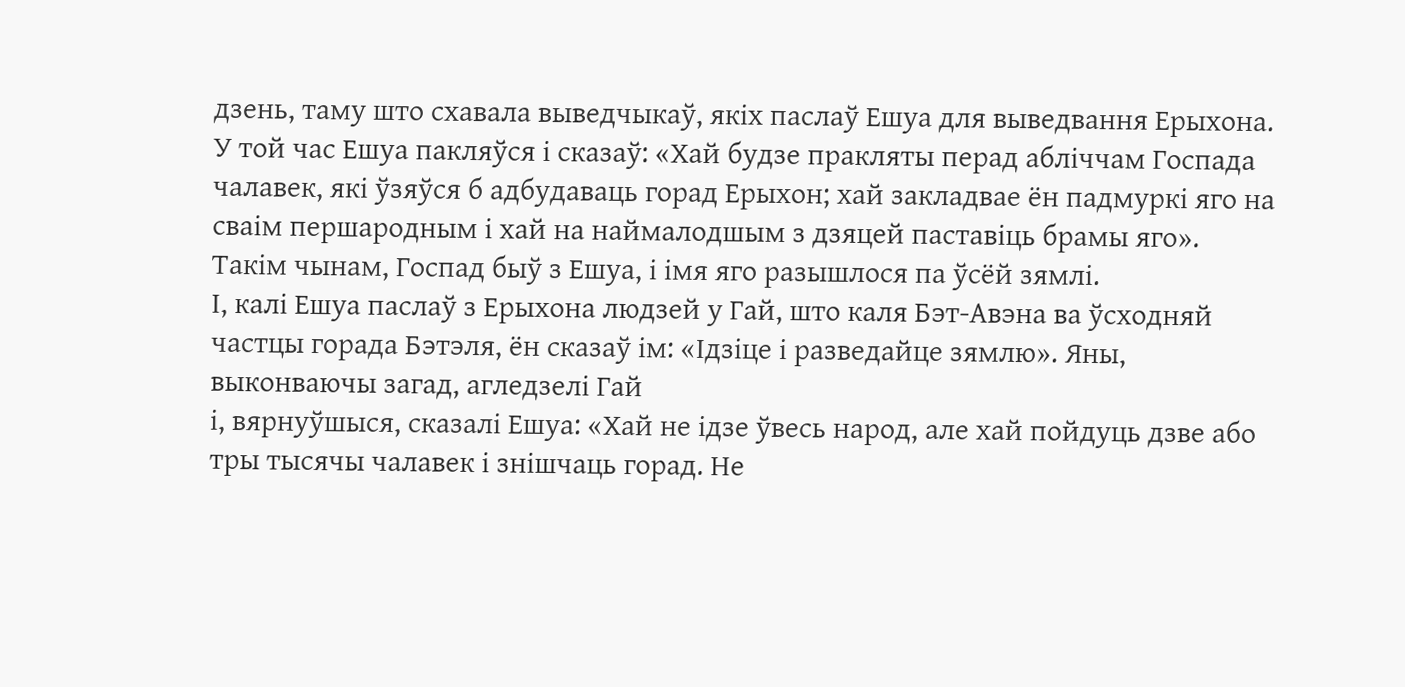дзень, таму што схавала выведчыкаў, якіх паслаў Ешуа для выведвання Ерыхона.
У той час Ешуа пакляўся і сказаў: «Хай будзе пракляты перад абліччам Госпада чалавек, які ўзяўся б адбудаваць горад Ерыхон; хай закладвае ён падмуркі яго на сваім першародным і хай на наймалодшым з дзяцей паставіць брамы яго».
Такім чынам, Госпад быў з Ешуа, і імя яго разышлося па ўсёй зямлі.
І, калі Ешуа паслаў з Ерыхона людзей у Гай, што каля Бэт-Авэна ва ўсходняй частцы горада Бэтэля, ён сказаў ім: «Ідзіце і разведайце зямлю». Яны, выконваючы загад, агледзелі Гай
і, вярнуўшыся, сказалі Ешуа: «Хай не ідзе ўвесь народ, але хай пойдуць дзве або тры тысячы чалавек і знішчаць горад. Не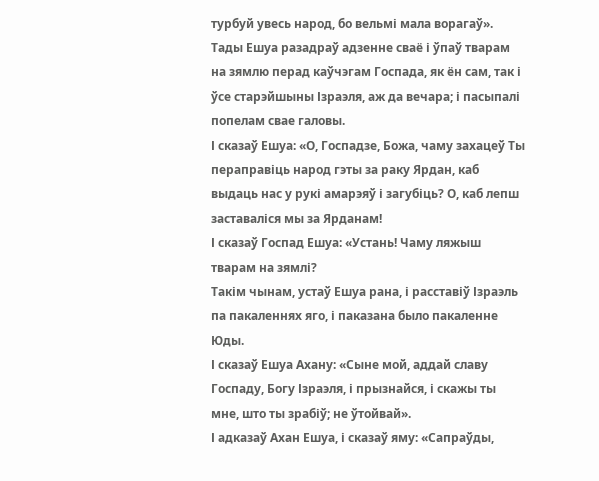турбуй увесь народ, бо вельмі мала ворагаў».
Тады Ешуа разадраў адзенне сваё і ўпаў тварам на зямлю перад каўчэгам Госпада, як ён сам, так і ўсе старэйшыны Ізраэля, аж да вечара; і пасыпалі попелам свае галовы.
І сказаў Ешуа: «О, Госпадзе, Божа, чаму захацеў Ты пераправіць народ гэты за раку Ярдан, каб выдаць нас у рукі амарэяў і загубіць? О, каб лепш заставаліся мы за Ярданам!
І сказаў Госпад Ешуа: «Устань! Чаму ляжыш тварам на зямлі?
Такім чынам, устаў Ешуа рана, і расставіў Ізраэль па пакаленнях яго, і паказана было пакаленне Юды.
І сказаў Ешуа Ахану: «Сыне мой, аддай славу Госпаду, Богу Ізраэля, і прызнайся, і скажы ты мне, што ты зрабіў; не ўтойвай».
І адказаў Ахан Ешуа, і сказаў яму: «Сапраўды,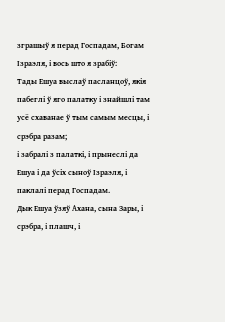зграшыў я перад Госпадам, Богам Ізраэля, і вось што я зрабіў:
Тады Ешуа выслаў пасланцоў, якія пабеглі ў яго палатку і знайшлі там усё схаванае ў тым самым месцы, і срэбра разам;
і забралі з палаткі, і прынеслі да Ешуа і да ўсіх сыноў Ізраэля, і паклалі перад Госпадам.
Дык Ешуа ўзяў Ахана, сына Зары, і срэбра, і плашч, і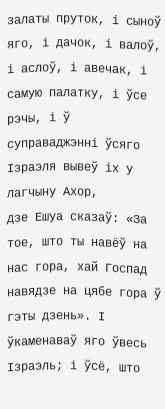залаты пруток, і сыноў яго, і дачок, і валоў, і аслоў, і авечак, і самую палатку, і ўсе рэчы, і ў суправаджэнні ўсяго Ізраэля вывеў іх у лагчыну Ахор,
дзе Ешуа сказаў: «За тое, што ты навёў на нас гора, хай Госпад навядзе на цябе гора ў гэты дзень». І ўкаменаваў яго ўвесь Ізраэль; і ўсё, што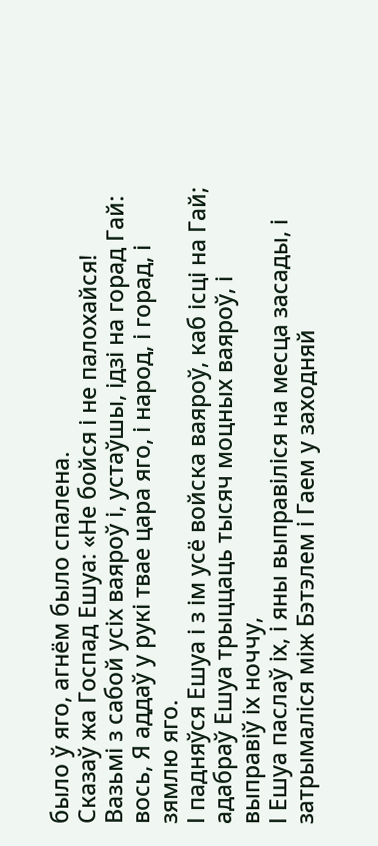было ў яго, агнём было спалена.
Сказаў жа Госпад Ешуа: «Не бойся і не палохайся! Вазьмі з сабой усіх ваяроў і, устаўшы, ідзі на горад Гай: вось, Я аддаў у рукі твае цара яго, і народ, і горад, і зямлю яго.
І падняўся Ешуа і з ім усё войска ваяроў, каб ісці на Гай; адабраў Ешуа трыццаць тысяч моцных ваяроў, і выправіў іх ноччу,
І Ешуа паслаў іх, і яны выправіліся на месца засады, і затрымаліся між Бэтэлем і Гаем у заходняй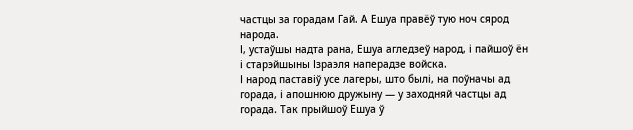частцы за горадам Гай. А Ешуа правёў тую ноч сярод народа.
І, устаўшы надта рана, Ешуа агледзеў народ, і пайшоў ён і старэйшыны Ізраэля наперадзе войска.
І народ паставіў усе лагеры, што былі, на поўначы ад горада, і апошнюю дружыну — у заходняй частцы ад горада. Так прыйшоў Ешуа ў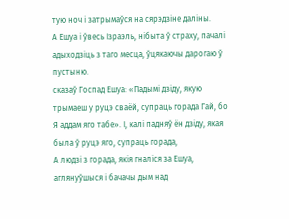тую ноч і затрымаўся на сярэдзіне даліны.
А Ешуа і ўвесь Ізраэль, нібыта ў страху, пачалі адыходзіць з таго месца, ўцякаючы дарогаю ў пустыню.
сказаў Госпад Ешуа: «Падымі дзіду, якую трымаеш у руцэ сваёй, супраць горада Гай, бо Я аддам яго табе». І, калі падняў ён дзіду, якая была ў руцэ яго, супраць горада,
А людзі з горада, якія гналіся за Ешуа, аглянуўшыся і бачачы дым над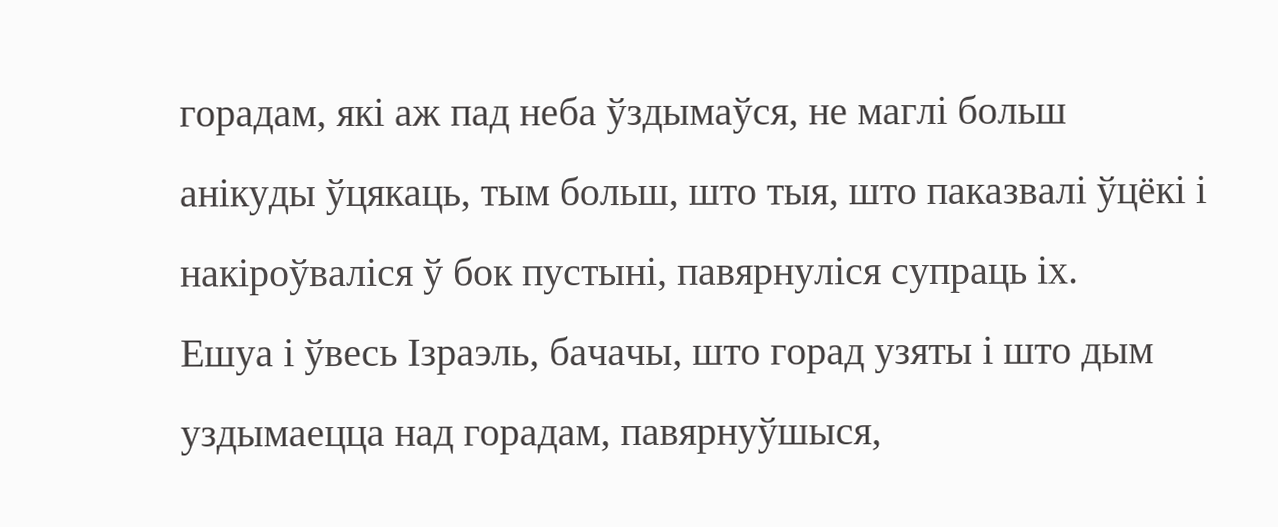горадам, які аж пад неба ўздымаўся, не маглі больш анікуды ўцякаць, тым больш, што тыя, што паказвалі ўцёкі і накіроўваліся ў бок пустыні, павярнуліся супраць іх.
Ешуа і ўвесь Ізраэль, бачачы, што горад узяты і што дым уздымаецца над горадам, павярнуўшыся,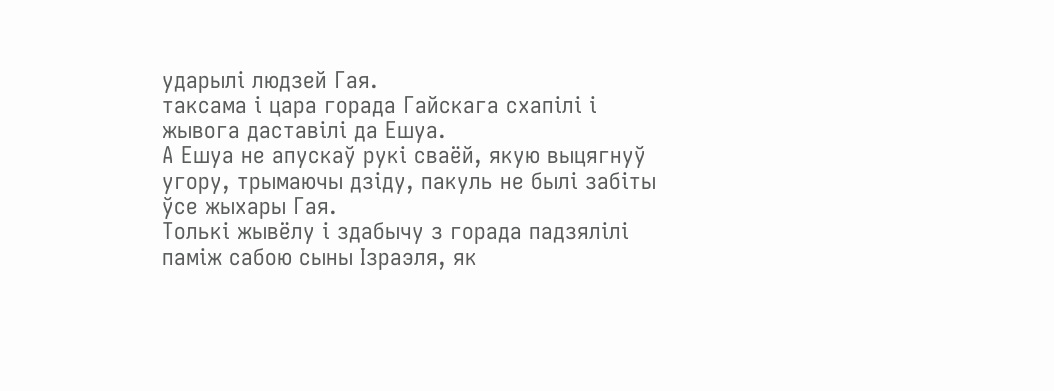ударылі людзей Гая.
таксама і цара горада Гайскага схапілі і жывога даставілі да Ешуа.
А Ешуа не апускаў рукі сваёй, якую выцягнуў угору, трымаючы дзіду, пакуль не былі забіты ўсе жыхары Гая.
Толькі жывёлу і здабычу з горада падзялілі паміж сабою сыны Ізраэля, як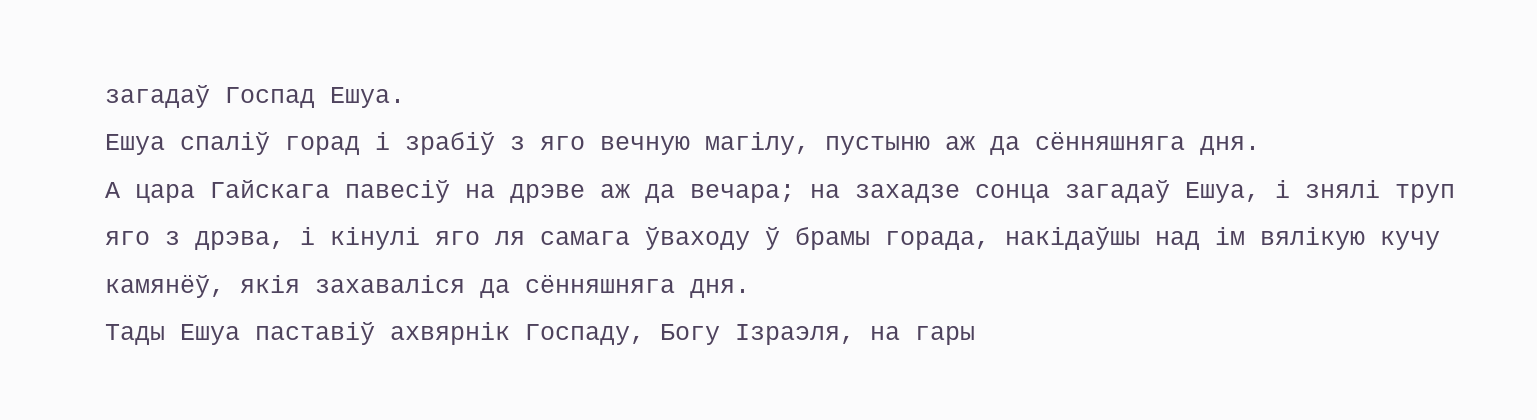загадаў Госпад Ешуа.
Ешуа спаліў горад і зрабіў з яго вечную магілу, пустыню аж да сённяшняга дня.
А цара Гайскага павесіў на дрэве аж да вечара; на захадзе сонца загадаў Ешуа, і знялі труп яго з дрэва, і кінулі яго ля самага ўваходу ў брамы горада, накідаўшы над ім вялікую кучу камянёў, якія захаваліся да сённяшняга дня.
Тады Ешуа паставіў ахвярнік Госпаду, Богу Ізраэля, на гары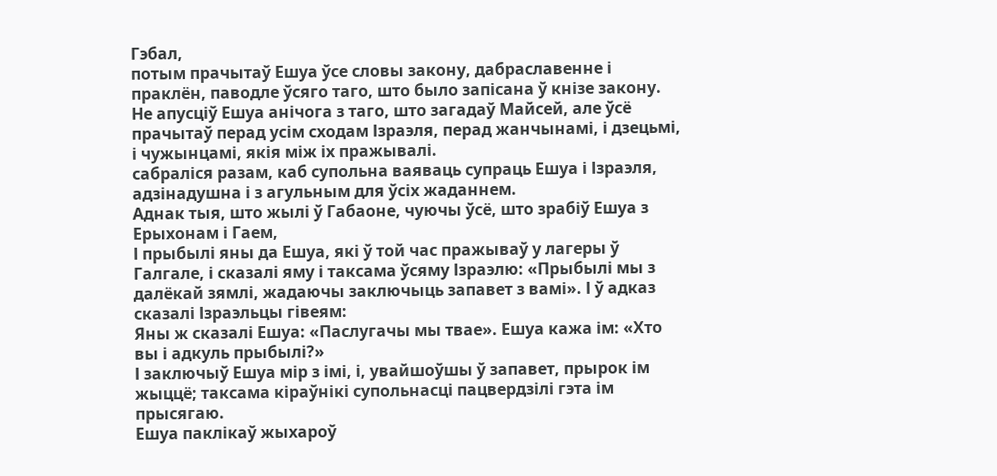Гэбал,
потым прачытаў Ешуа ўсе словы закону, дабраславенне і праклён, паводле ўсяго таго, што было запісана ў кнізе закону.
Не апусціў Ешуа анічога з таго, што загадаў Майсей, але ўсё прачытаў перад усім сходам Ізраэля, перад жанчынамі, і дзецьмі, і чужынцамі, якія між іх пражывалі.
сабраліся разам, каб супольна ваяваць супраць Ешуа і Ізраэля, адзінадушна і з агульным для ўсіх жаданнем.
Аднак тыя, што жылі ў Габаоне, чуючы ўсё, што зрабіў Ешуа з Ерыхонам і Гаем,
І прыбылі яны да Ешуа, які ў той час пражываў у лагеры ў Галгале, і сказалі яму і таксама ўсяму Ізраэлю: «Прыбылі мы з далёкай зямлі, жадаючы заключыць запавет з вамі». І ў адказ сказалі Ізраэльцы гівеям:
Яны ж сказалі Ешуа: «Паслугачы мы твае». Ешуа кажа ім: «Хто вы і адкуль прыбылі?»
І заключыў Ешуа мір з імі, і, увайшоўшы ў запавет, прырок ім жыццё; таксама кіраўнікі супольнасці пацвердзілі гэта ім прысягаю.
Ешуа паклікаў жыхароў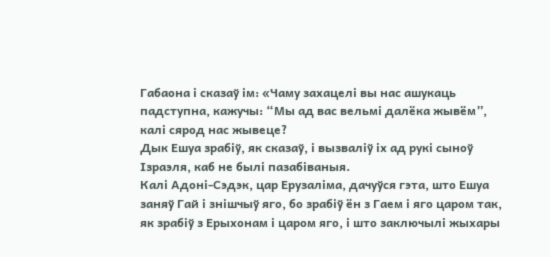Габаона і сказаў ім: «Чаму захацелі вы нас ашукаць падступна, кажучы: “Мы ад вас вельмі далёка жывём”, калі сярод нас жывеце?
Дык Ешуа зрабіў, як сказаў, і вызваліў іх ад рукі сыноў Ізраэля, каб не былі пазабіваныя.
Калі Адоні-Сэдэк, цар Ерузаліма, дачуўся гэта, што Ешуа заняў Гай і знішчыў яго, бо зрабіў ён з Гаем і яго царом так, як зрабіў з Ерыхонам і царом яго, і што заключылі жыхары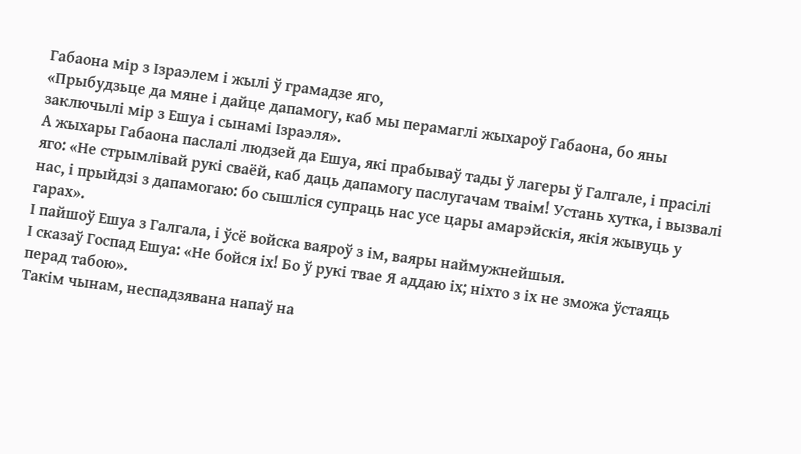Габаона мір з Ізраэлем і жылі ў грамадзе яго,
«Прыбудзьце да мяне і дайце дапамогу, каб мы перамаглі жыхароў Габаона, бо яны заключылі мір з Ешуа і сынамі Ізраэля».
А жыхары Габаона паслалі людзей да Ешуа, які прабываў тады ў лагеры ў Галгале, і прасілі яго: «Не стрымлівай рукі сваёй, каб даць дапамогу паслугачам тваім! Устань хутка, і вызвалі нас, і прыйдзі з дапамогаю: бо сышліся супраць нас усе цары амарэйскія, якія жывуць у гарах».
І пайшоў Ешуа з Галгала, і ўсё войска ваяроў з ім, ваяры наймужнейшыя.
І сказаў Госпад Ешуа: «Не бойся іх! Бо ў рукі твае Я аддаю іх; ніхто з іх не зможа ўстаяць перад табою».
Такім чынам, неспадзявана напаў на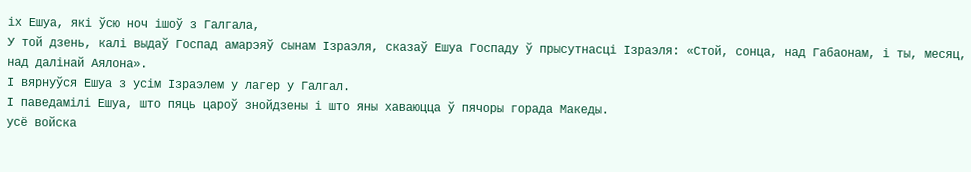іх Ешуа, які ўсю ноч ішоў з Галгала,
У той дзень, калі выдаў Госпад амарэяў сынам Ізраэля, сказаў Ешуа Госпаду ў прысутнасці Ізраэля: «Стой, сонца, над Габаонам, і ты, месяц, над далінай Аялона».
І вярнуўся Ешуа з усім Ізраэлем у лагер у Галгал.
І паведамілі Ешуа, што пяць цароў знойдзены і што яны хаваюцца ў пячоры горада Македы.
усё войска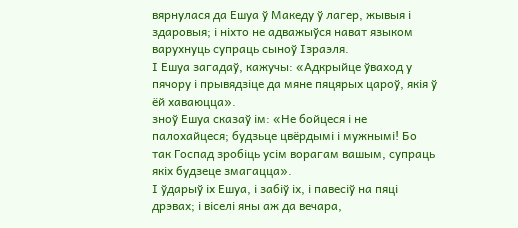вярнулася да Ешуа ў Македу ў лагер, жывыя і здаровыя; і ніхто не адважыўся нават языком варухнуць супраць сыноў Ізраэля.
І Ешуа загадаў, кажучы: «Адкрыйце ўваход у пячору і прывядзіце да мяне пяцярых цароў, якія ў ёй хаваюцца».
зноў Ешуа сказаў ім: «Не бойцеся і не палохайцеся; будзьце цвёрдымі і мужнымі! Бо так Госпад зробіць усім ворагам вашым, супраць якіх будзеце змагацца».
І ўдарыў іх Ешуа, і забіў іх, і павесіў на пяці дрэвах; і віселі яны аж да вечара,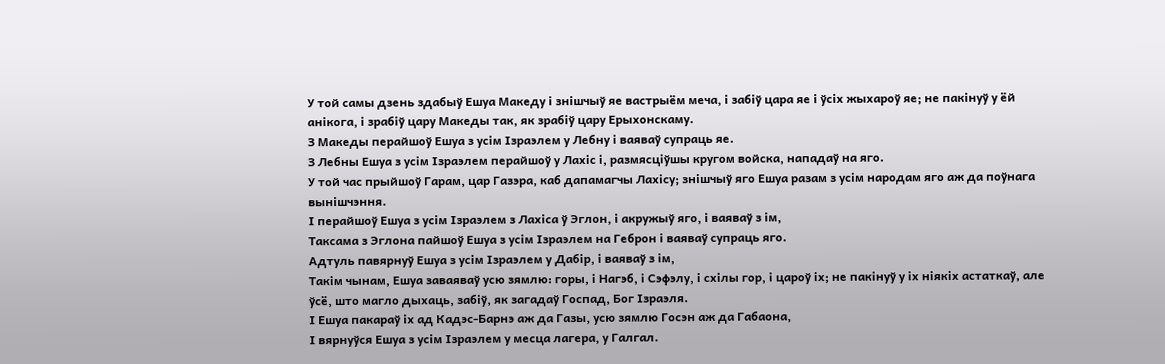У той самы дзень здабыў Ешуа Македу і знішчыў яе вастрыём меча, і забіў цара яе і ўсіх жыхароў яе; не пакінуў у ёй анікога, і зрабіў цару Македы так, як зрабіў цару Ерыхонскаму.
З Македы перайшоў Ешуа з усім Ізраэлем у Лебну і ваяваў супраць яе.
З Лебны Ешуа з усім Ізраэлем перайшоў у Лахіс і, размясціўшы кругом войска, нападаў на яго.
У той час прыйшоў Гарам, цар Газэра, каб дапамагчы Лахісу; знішчыў яго Ешуа разам з усім народам яго аж да поўнага вынішчэння.
І перайшоў Ешуа з усім Ізраэлем з Лахіса ў Эглон, і акружыў яго, і ваяваў з ім,
Таксама з Эглона пайшоў Ешуа з усім Ізраэлем на Геброн і ваяваў супраць яго.
Адтуль павярнуў Ешуа з усім Ізраэлем у Дабір, і ваяваў з ім,
Такім чынам, Ешуа заваяваў усю зямлю: горы, і Нагэб, і Сэфэлу, і схілы гор, і цароў іх; не пакінуў у іх ніякіх астаткаў, але ўсё, што магло дыхаць, забіў, як загадаў Госпад, Бог Ізраэля.
І Ешуа пакараў іх ад Кадэс-Барнэ аж да Газы, усю зямлю Госэн аж да Габаона,
І вярнуўся Ешуа з усім Ізраэлем у месца лагера, у Галгал.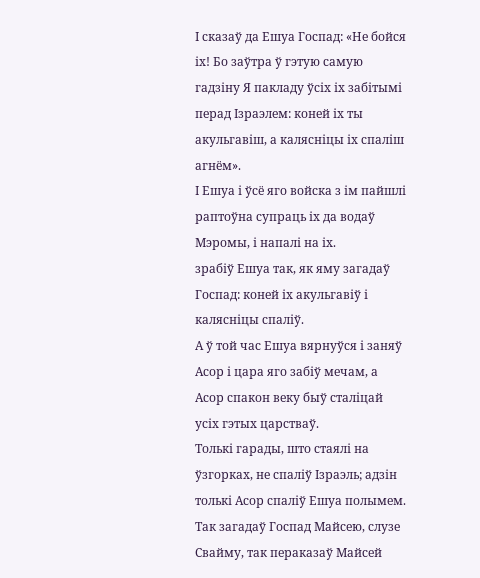І сказаў да Ешуа Госпад: «Не бойся іх! Бо заўтра ў гэтую самую гадзіну Я пакладу ўсіх іх забітымі перад Ізраэлем: коней іх ты акульгавіш, а калясніцы іх спаліш агнём».
І Ешуа і ўсё яго войска з ім пайшлі раптоўна супраць іх да водаў Мэромы, і напалі на іх.
зрабіў Ешуа так, як яму загадаў Госпад: коней іх акульгавіў і калясніцы спаліў.
А ў той час Ешуа вярнуўся і заняў Асор і цара яго забіў мечам, а Асор спакон веку быў сталіцай усіх гэтых царстваў.
Толькі гарады, што стаялі на ўзгорках, не спаліў Ізраэль; адзін толькі Асор спаліў Ешуа полымем.
Так загадаў Госпад Майсею, слузе Свайму, так пераказаў Майсей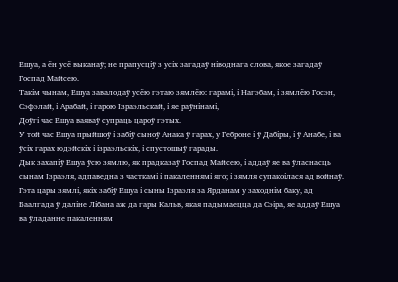Ешуа, а ён усё выканаў; не прапусціў з усіх загадаў ніводнага слова, якое загадаў Госпад Майсею.
Такім чынам, Ешуа завалодаў усёю гэтаю зямлёю: гарамі, і Нагэбам, і зямлёю Госэн, Сэфэлай, і Арабай, і гарою Ізраэльскай, і яе раўнінамі,
Доўгі час Ешуа ваяваў супраць цароў гэтых.
У той час Ешуа прыйшоў і забіў сыноў Анака ў гарах, у Геброне і ў Дабіры, і ў Анабе, і ва ўсіх гарах юдэйскіх і ізраэльскіх, і спустошыў гарады.
Дык захапіў Ешуа ўсю зямлю, як прадказаў Госпад Майсею, і аддаў яе ва ўласнасць сынам Ізраэля, адпаведна з часткамі і пакаленнямі яго; і зямля супакоілася ад войнаў.
Гэта цары зямлі, якіх забіў Ешуа і сыны Ізраэля за Ярданам у заходнім баку, ад Баалгада ў даліне Лібана аж да гары Кальв, якая падымаецца да Сэіра, яе аддаў Ешуа ва ўладанне пакаленням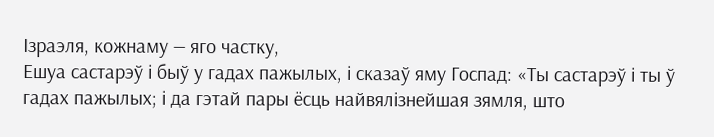Ізраэля, кожнаму — яго частку,
Ешуа састарэў і быў у гадах пажылых, і сказаў яму Госпад: «Ты састарэў і ты ў гадах пажылых; і да гэтай пары ёсць найвялізнейшая зямля, што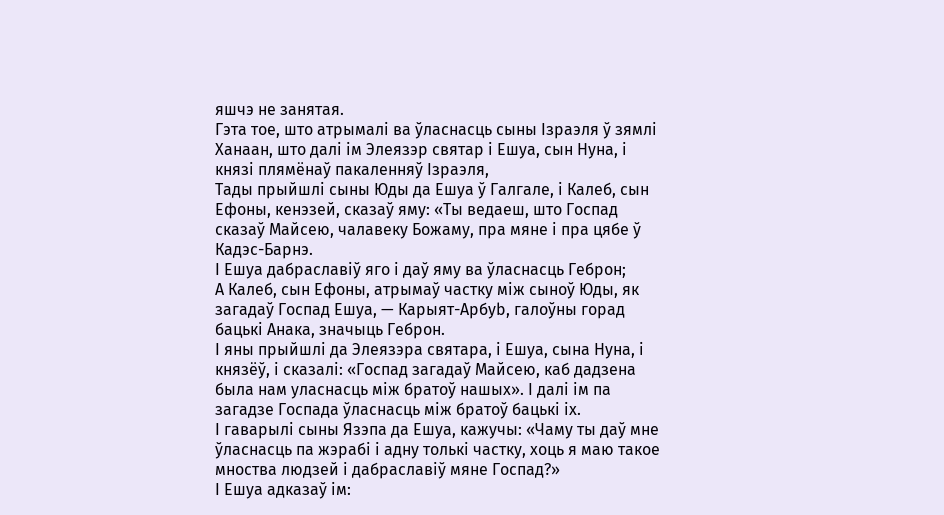яшчэ не занятая.
Гэта тое, што атрымалі ва ўласнасць сыны Ізраэля ў зямлі Ханаан, што далі ім Элеязэр святар і Ешуа, сын Нуна, і князі плямёнаў пакаленняў Ізраэля,
Тады прыйшлі сыны Юды да Ешуа ў Галгале, і Калеб, сын Ефоны, кенэзей, сказаў яму: «Ты ведаеш, што Госпад сказаў Майсею, чалавеку Божаму, пра мяне і пра цябе ў Кадэс-Барнэ.
І Ешуа дабраславіў яго і даў яму ва ўласнасць Геброн;
А Калеб, сын Ефоны, атрымаў частку між сыноў Юды, як загадаў Госпад Ешуа, — Карыят-Арбуb, галоўны горад бацькі Анака, значыць Геброн.
І яны прыйшлі да Элеязэра святара, і Ешуа, сына Нуна, і князёў, і сказалі: «Госпад загадаў Майсею, каб дадзена была нам уласнасць між братоў нашых». І далі ім па загадзе Госпада ўласнасць між братоў бацькі іх.
І гаварылі сыны Язэпа да Ешуа, кажучы: «Чаму ты даў мне ўласнасць па жэрабі і адну толькі частку, хоць я маю такое мноства людзей і дабраславіў мяне Госпад?»
І Ешуа адказаў ім: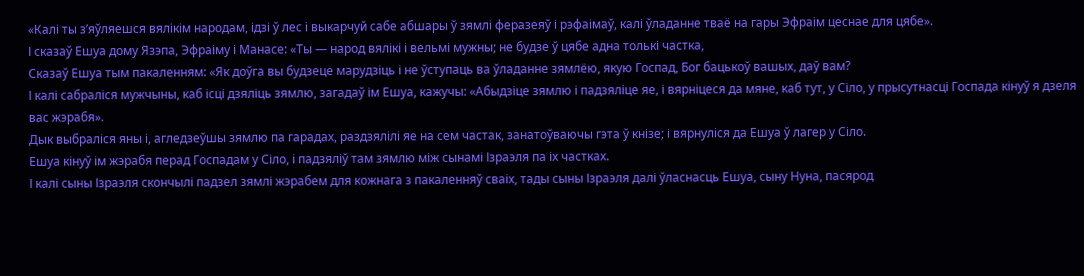«Калі ты з’яўляешся вялікім народам, ідзі ў лес і выкарчуй сабе абшары ў зямлі феразеяў і рэфаімаў, калі ўладанне тваё на гары Эфраім цеснае для цябе».
І сказаў Ешуа дому Язэпа, Эфраіму і Манасе: «Ты — народ вялікі і вельмі мужны; не будзе ў цябе адна толькі частка,
Сказаў Ешуа тым пакаленням: «Як доўга вы будзеце марудзіць і не ўступаць ва ўладанне зямлёю, якую Госпад, Бог бацькоў вашых, даў вам?
І калі сабраліся мужчыны, каб ісці дзяліць зямлю, загадаў ім Ешуа, кажучы: «Абыдзіце зямлю і падзяліце яе, і вярніцеся да мяне, каб тут, у Сіло, у прысутнасці Госпада кінуў я дзеля вас жэрабя».
Дык выбраліся яны і, агледзеўшы зямлю па гарадах, раздзялілі яе на сем частак, занатоўваючы гэта ў кнізе; і вярнуліся да Ешуа ў лагер у Сіло.
Ешуа кінуў ім жэрабя перад Госпадам у Сіло, і падзяліў там зямлю між сынамі Ізраэля па іх частках.
І калі сыны Ізраэля скончылі падзел зямлі жэрабем для кожнага з пакаленняў сваіх, тады сыны Ізраэля далі ўласнасць Ешуа, сыну Нуна, пасярод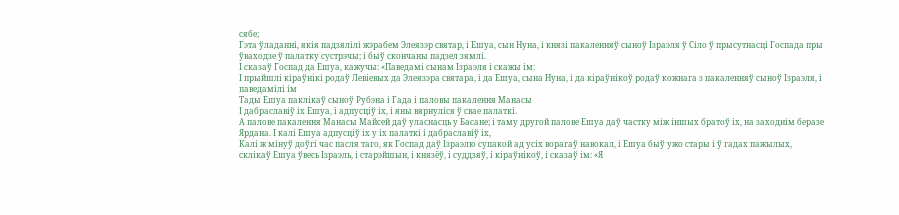сябе;
Гэта ўладанні, якія падзялілі жэрабем Элеязэр святар, і Ешуа, сын Нуна, і князі пакаленняў сыноў Ізраэля ў Сіло ў прысутнасці Госпада пры ўваходзе ў палатку сустрэчы; і быў скончаны падзел зямлі.
І сказаў Госпад да Ешуа, кажучы: «Паведамі сынам Ізраэля і скажы ім:
І прыйшлі кіраўнікі родаў Левіевых да Элеязэра святара, і да Ешуа, сына Нуна, і да кіраўнікоў родаў кожнага з пакаленняў сыноў Ізраэля, і паведамілі ім
Тады Ешуа паклікаў сыноў Рубэна і Гада і паловы пакалення Манасы
І дабраславіў іх Ешуа, і адпусціў іх, і яны вярнуліся ў свае палаткі.
А палове пакалення Манасы Майсей даў уласнасць у Басане; і таму другой палове Ешуа даў частку між іншых братоў іх, на заходнім беразе Ярдана. І калі Ешуа адпусціў іх у іх палаткі і дабраславіў іх,
Калі ж мінуў доўгі час пасля таго, як Госпад даў Ізраэлю супакой ад усіх ворагаў навокал, і Ешуа быў ужо стары і ў гадах пажылых,
склікаў Ешуа ўвесь Ізраэль, і старэйшын, і князёў, і суддзяў, і кіраўнікоў, і сказаў ім: «Я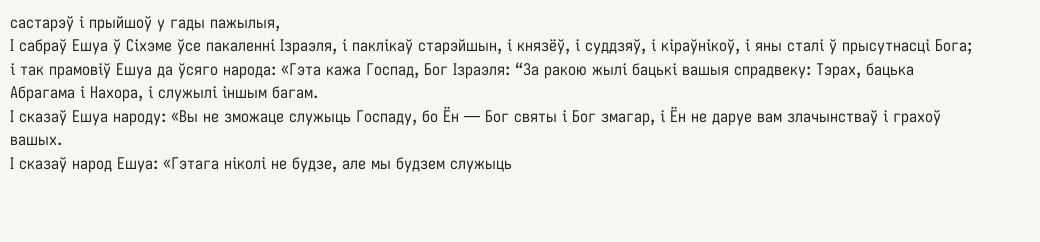састарэў і прыйшоў у гады пажылыя,
І сабраў Ешуа ў Сіхэме ўсе пакаленні Ізраэля, і паклікаў старэйшын, і князёў, і суддзяў, і кіраўнікоў, і яны сталі ў прысутнасці Бога;
і так прамовіў Ешуа да ўсяго народа: «Гэта кажа Госпад, Бог Ізраэля: “За ракою жылі бацькі вашыя спрадвеку: Тэрах, бацька Абрагама і Нахора, і служылі іншым багам.
І сказаў Ешуа народу: «Вы не зможаце служыць Госпаду, бо Ён — Бог святы і Бог змагар, і Ён не даруе вам злачынстваў і грахоў вашых.
І сказаў народ Ешуа: «Гэтага ніколі не будзе, але мы будзем служыць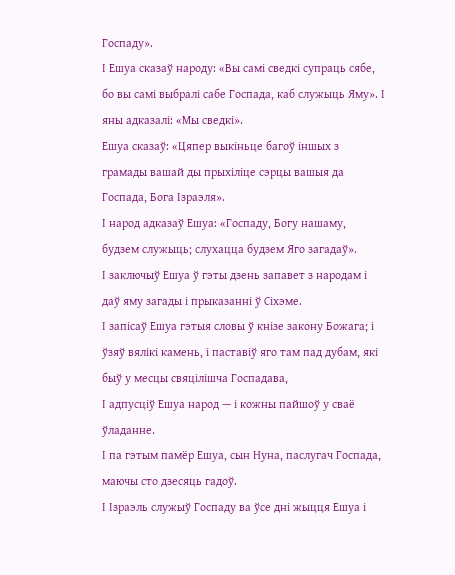Госпаду».
І Ешуа сказаў народу: «Вы самі сведкі супраць сябе, бо вы самі выбралі сабе Госпада, каб служыць Яму». І яны адказалі: «Мы сведкі».
Ешуа сказаў: «Цяпер выкіньце багоў іншых з грамады вашай ды прыхіліце сэрцы вашыя да Госпада, Бога Ізраэля».
І народ адказаў Ешуа: «Госпаду, Богу нашаму, будзем служыць; слухацца будзем Яго загадаў».
І заключыў Ешуа ў гэты дзень запавет з народам і даў яму загады і прыказанні ў Сіхэме.
І запісаў Ешуа гэтыя словы ў кнізе закону Божага; і ўзяў вялікі камень, і паставіў яго там пад дубам, які быў у месцы свяцілішча Госпадава,
І адпусціў Ешуа народ — і кожны пайшоў у сваё ўладанне.
І па гэтым памёр Ешуа, сын Нуна, паслугач Госпада, маючы сто дзесяць гадоў.
І Ізраэль служыў Госпаду ва ўсе дні жыцця Ешуа і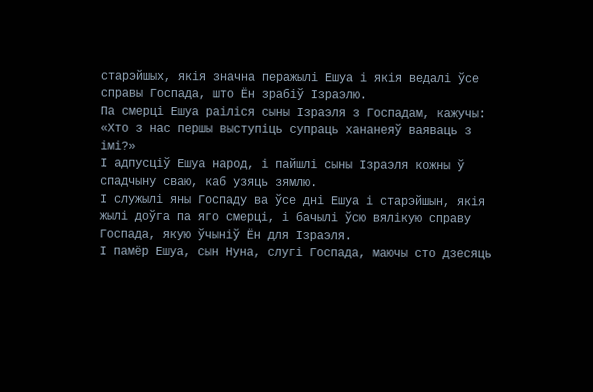старэйшых, якія значна перажылі Ешуа і якія ведалі ўсе справы Госпада, што Ён зрабіў Ізраэлю.
Па смерці Ешуа раіліся сыны Ізраэля з Госпадам, кажучы: «Хто з нас першы выступіць супраць хананеяў ваяваць з імі?»
І адпусціў Ешуа народ, і пайшлі сыны Ізраэля кожны ў спадчыну сваю, каб узяць зямлю.
І служылі яны Госпаду ва ўсе дні Ешуа і старэйшын, якія жылі доўга па яго смерці, і бачылі ўсю вялікую справу Госпада, якую ўчыніў Ён для Ізраэля.
І памёр Ешуа, сын Нуна, слугі Госпада, маючы сто дзесяць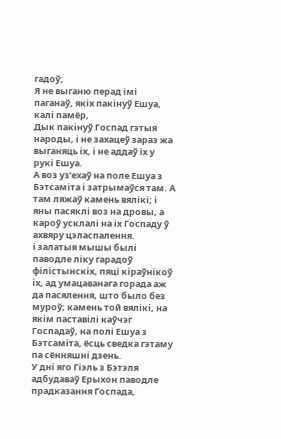гадоў;
Я не выганю перад імі паганаў, якіх пакінуў Ешуа, калі памёр,
Дык пакінуў Госпад гэтыя народы, і не захацеў зараз жа выганяць іх, і не аддаў іх у рукі Ешуа.
А воз уз’ехаў на поле Ешуа з Бэтсаміта і затрымаўся там. А там ляжаў камень вялікі; і яны пасяклі воз на дровы, а кароў усклалі на іх Госпаду ў ахвяру цэласпалення.
і залатыя мышы былі паводле ліку гарадоў філістынскіх, пяці кіраўнікоў іх, ад умацаванага горада аж да пасялення, што было без муроў; камень той вялікі, на якім паставілі каўчэг Госпадаў, на полі Ешуа з Бэтсаміта, ёсць сведка гэтаму па сённяшні дзень.
У дні яго Гіэль з Бэтэля адбудаваў Ерыхон паводле прадказання Госпада,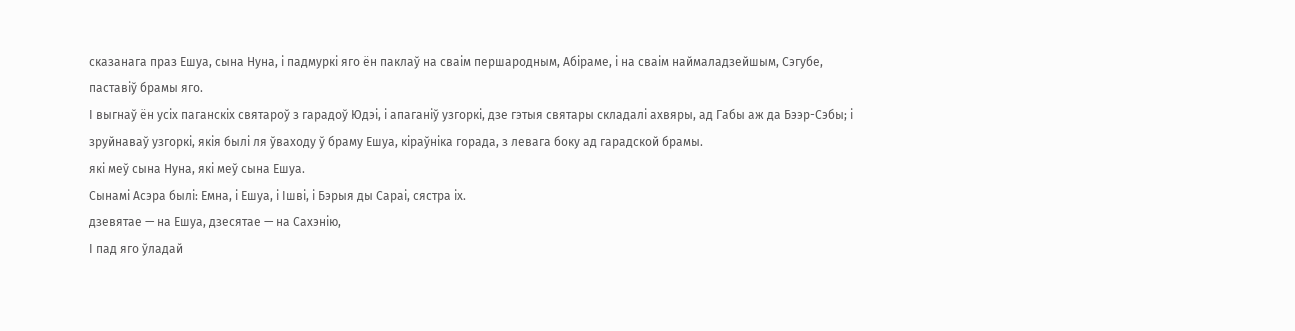сказанага праз Ешуа, сына Нуна, і падмуркі яго ён паклаў на сваім першародным, Абіраме, і на сваім наймаладзейшым, Сэгубе, паставіў брамы яго.
І выгнаў ён усіх паганскіх святароў з гарадоў Юдэі, і апаганіў узгоркі, дзе гэтыя святары складалі ахвяры, ад Габы аж да Бээр-Сэбы; і зруйнаваў узгоркі, якія былі ля ўваходу ў браму Ешуа, кіраўніка горада, з левага боку ад гарадской брамы.
які меў сына Нуна, які меў сына Ешуа.
Сынамі Асэра былі: Емна, і Ешуа, і Ішві, і Бэрыя ды Сараі, сястра іх.
дзевятае — на Ешуа, дзесятае — на Сахэнію,
І пад яго ўладай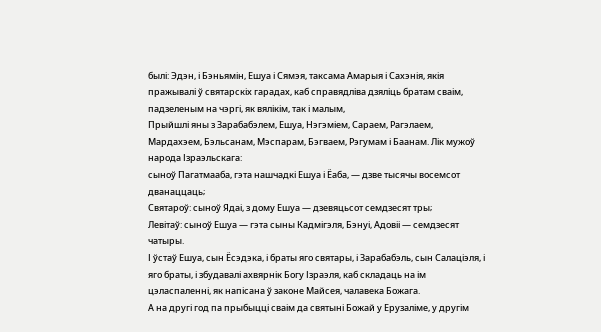былі: Эдэн, і Бэньямін, Ешуа і Сямэя, таксама Амарыя і Сахэнія, якія пражывалі ў святарскіх гарадах, каб справядліва дзяліць братам сваім, падзеленым на чэргі, як вялікім, так і малым,
Прыйшлі яны з Зарабабэлем, Ешуа, Нэгэміем, Сараем, Рагэлаем, Мардахэем, Бэльсанам, Мэспарам, Бэгваем, Рэгумам і Баанам. Лік мужоў народа Ізраэльскага:
сыноў Пагатмааба, гэта нашчадкі Ешуа і Ёаба, — дзве тысячы восемсот дванаццаць;
Святароў: сыноў Ядаі, з дому Ешуа — дзевяцьсот семдзесят тры;
Левітаў: сыноў Ешуа — гэта сыны Кадмігэля, Бэнуі, Адовіі — семдзесят чатыры.
І ўстаў Ешуа, сын Ёсэдэка, і браты яго святары, і Зарабабэль, сын Салаціэля, і яго браты, і збудавалі ахвярнік Богу Ізраэля, каб складаць на ім цэласпаленні, як напісана ў законе Майсея, чалавека Божага.
А на другі год па прыбыцці сваім да святыні Божай у Ерузаліме, у другім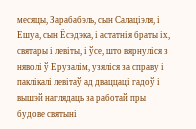месяцы, Зарабабэль, сын Салаціэля, і Ешуа, сын Ёсэдэка, і астатнія браты іх, святары і левіты, і ўсе, што вярнуліся з няволі ў Ерузалім, узяліся за справу і паклікалі левітаў ад дваццаці гадоў і вышэй наглядаць за работай пры будове святыні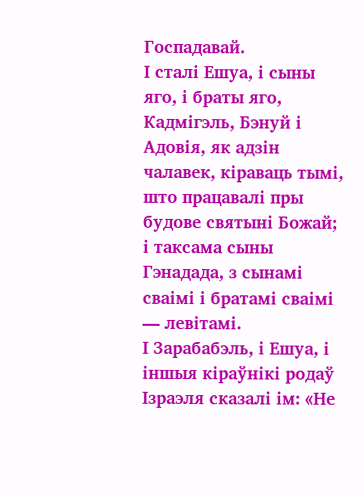Госпадавай.
І сталі Ешуа, і сыны яго, і браты яго, Кадмігэль, Бэнуй і Адовія, як адзін чалавек, кіраваць тымі, што працавалі пры будове святыні Божай; і таксама сыны Гэнадада, з сынамі сваімі і братамі сваімі — левітамі.
І Зарабабэль, і Ешуа, і іншыя кіраўнікі родаў Ізраэля сказалі ім: «Не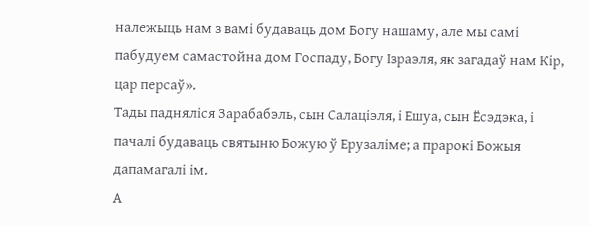належыць нам з вамі будаваць дом Богу нашаму, але мы самі пабудуем самастойна дом Госпаду, Богу Ізраэля, як загадаў нам Кір, цар персаў».
Тады падняліся Зарабабэль, сын Салаціэля, і Ешуа, сын Ёсэдэка, і пачалі будаваць святыню Божую ў Ерузаліме; а прарокі Божыя дапамагалі ім.
А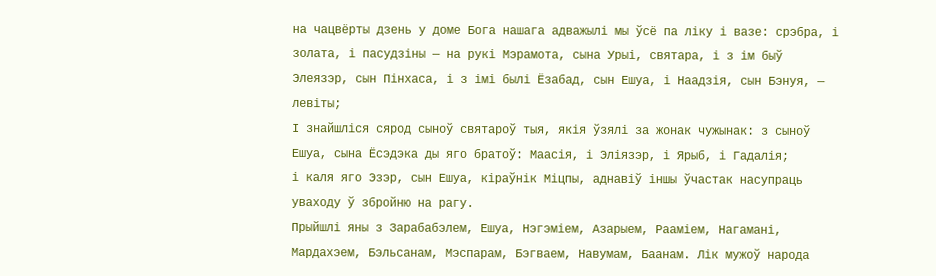на чацвёрты дзень у доме Бога нашага адважылі мы ўсё па ліку і вазе: срэбра, і золата, і пасудзіны — на рукі Мэрамота, сына Урыі, святара, і з ім быў Элеязэр, сын Пінхаса, і з імі былі Ёзабад, сын Ешуа, і Наадзія, сын Бэнуя, — левіты;
І знайшліся сярод сыноў святароў тыя, якія ўзялі за жонак чужынак: з сыноў Ешуа, сына Ёсэдэка ды яго братоў: Маасія, і Эліязэр, і Ярыб, і Гадалія;
і каля яго Эзэр, сын Ешуа, кіраўнік Міцпы, аднавіў іншы ўчастак насупраць уваходу ў збройню на рагу.
Прыйшлі яны з Зарабабэлем, Ешуа, Нэгэміем, Азарыем, Рааміем, Нагамані, Мардахэем, Бэльсанам, Мэспарам, Бэгваем, Навумам, Баанам. Лік мужоў народа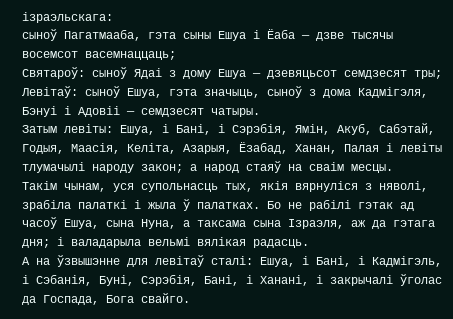ізраэльскага:
сыноў Пагатмааба, гэта сыны Ешуа і Ёаба — дзве тысячы восемсот васемнаццаць;
Святароў: сыноў Ядаі з дому Ешуа — дзевяцьсот семдзесят тры;
Левітаў: сыноў Ешуа, гэта значыць, сыноў з дома Кадмігэля, Бэнуі і Адовіі — семдзесят чатыры.
Затым левіты: Ешуа, і Бані, і Сэрэбія, Ямін, Акуб, Сабэтай, Годыя, Маасія, Келіта, Азарыя, Ёзабад, Ханан, Палая і левіты тлумачылі народу закон; а народ стаяў на сваім месцы.
Такім чынам, уся супольнасць тых, якія вярнуліся з няволі, зрабіла палаткі і жыла ў палатках. Бо не рабілі гэтак ад часоў Ешуа, сына Нуна, а таксама сына Ізраэля, аж да гэтага дня; і валадарыла вельмі вялікая радасць.
А на ўзвышэнне для левітаў сталі: Ешуа, і Бані, і Кадмігэль, і Сэбанія, Буні, Сэрэбія, Бані, і Ханані, і закрычалі ўголас да Госпада, Бога свайго.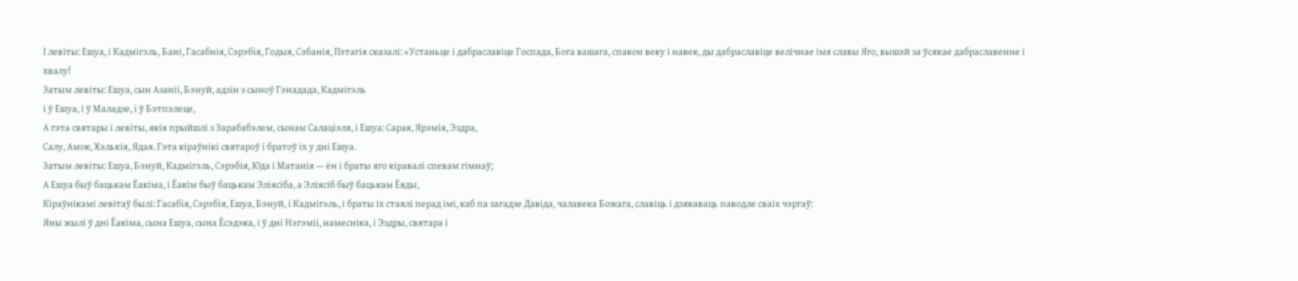І левіты: Ешуа, і Кадмігэль, Бані, Гасабнія, Сэрэбія, Годыя, Сэбанія, Пэтагія сказалі: «Устаньце і дабраславіце Госпада, Бога вашага, спакон веку і навек, ды дабраславіце велічнае імя славы Яго, вышэй за ўсякае дабраславенне і хвалу!
Затым левіты: Ешуа, сын Азаніі, Бэнуй, адзін з сыноў Гэнадада, Кадмігэль
і ў Ешуа, і ў Маладзе, і ў Бэтпэлеце,
А гэта святары і левіты, якія прыйшлі з Зарабабэлем, сынам Салаціэля, і Ешуа: Сарая, Ярэмія, Эздра,
Салу, Амок, Хэлькія, Ядая. Гэта кіраўнікі святароў і братоў іх у дні Ешуа.
Затым левіты: Ешуа, Бэнуй, Кадмігэль, Сэрэбія, Юда і Матанія — ён і браты яго кіравалі спевам гімнаў;
А Ешуа быў бацькам Ёакіма, і Ёакім быў бацькам Эліясіба, а Эліясіб быў бацькам Ёяды,
Кіраўнікамі левітаў былі: Гасабія, Сэрэбія, Ешуа, Бэнуй, і Кадмігэль, і браты іх стаялі перад імі, каб па загадзе Давіда, чалавека Божага, славіць і дзякаваць паводле сваіх чэргаў:
Яны жылі ў дні Ёакіма, сына Ешуа, сына Ёсэдэка, і ў дні Нэгэміі, намесніка, і Эздры, святара і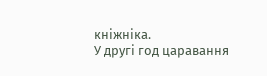кніжніка.
У другі год царавання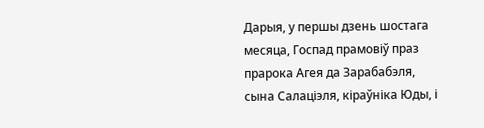Дарыя, у першы дзень шостага месяца, Госпад прамовіў праз прарока Агея да Зарабабэля, сына Салаціэля, кіраўніка Юды, і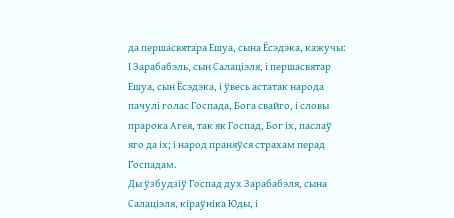да першасвятара Ешуа, сына Ёсэдэка, кажучы:
І Зарабабэль, сын Салаціэля, і першасвятар Ешуа, сын Ёсэдэка, і ўвесь астатак народа пачулі голас Госпада, Бога свайго, і словы прарока Агея, так як Госпад, Бог іх, паслаў яго да іх; і народ праняўся страхам перад Госпадам.
Ды ўзбудзіў Госпад дух Зарабабэля, сына Салаціэля, кіраўніка Юды, і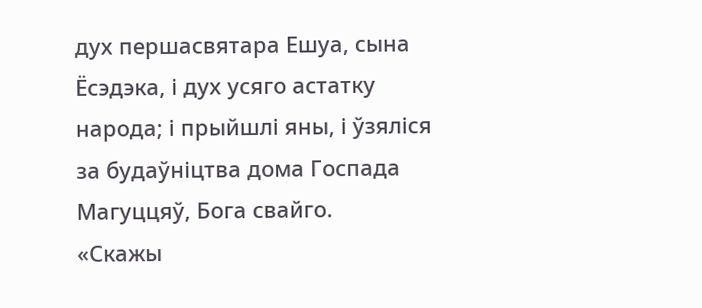дух першасвятара Ешуа, сына Ёсэдэка, і дух усяго астатку народа; і прыйшлі яны, і ўзяліся за будаўніцтва дома Госпада Магуццяў, Бога свайго.
«Скажы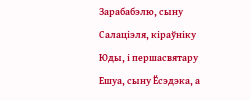Зарабабэлю, сыну Салаціэля, кіраўніку Юды, і першасвятару Ешуа, сыну Ёсэдэка, а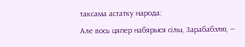таксама астатку народа:
Але вось цяпер набярыся сілы, Зарабабэлю, —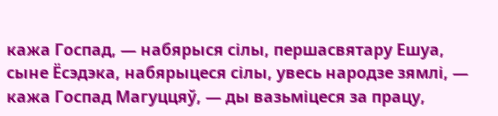кажа Госпад, — набярыся сілы, першасвятару Ешуа, сыне Ёсэдэка, набярыцеся сілы, увесь народзе зямлі, — кажа Госпад Магуццяў, — ды вазьміцеся за працу,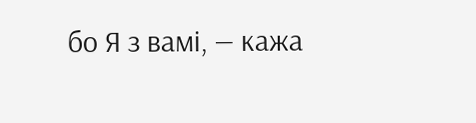бо Я з вамі, — кажа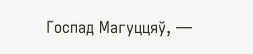Госпад Магуццяў, —